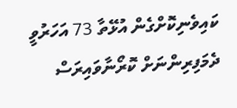ކައިވެނިކޮށްގެން އުޅޭތާ 73 އަހަރުވީ ދެމަފިރިންނަށް ކޮރޯނާވައިރަސް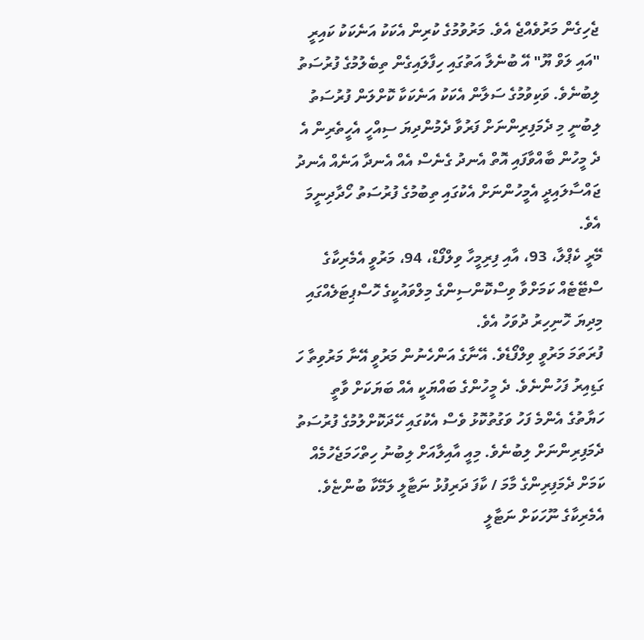ޖެހިގެން މަރުވެއްޖެ އެވެ. މަރުވުމުގެ ކުރިން އެކަކު އަނެކަކު ކައިރީ "އައި ލަވް ޔޫ" އޭ ބުނެލާ އަތުގައި ހިފާލައިގެން ތިބެލުމުގެ ފުރުސަތު ލިބުނެވެ. ވަކިވުމުގެ ސަލާން އެކަކު އަނެކަކާ ކޮށްލަން ފުރުސަތު ލިބުނީ މި ދެމަފިރިންނަށް ފަރުވާ ދެމުންދިޔަ ސިއްހީ އެހީތެރިން އެ ދެ މީހުން ބާއްވާފައި އޮތް އެނދު ގެނެސް އެއް އެނދާ އަނެއް އެނދު ޖައްސާލައިދީ އެމީހުންނަށް އެކުގައި ތިބުމުގެ ފުރުސަތު ހޯދާދިނީމަ އެވެ.
މޭރީ ކެޕްލާ، 93، އާއި ފިރިމީހާ ވިލްފޯޑް، 94، މަރުވީ އެމެރިކާގެ ސްޓޭޓެއް ކަމަށްވާ ވިސްކޮންސިންގެ މިލްވައުކީގެ ހޮސްޕިޓަލެއްގައި މިދިޔަ ހޮނިހިރު ދުވަހު އެވެ.
ފުރަތަމަ މަރުވީ ވިލްފޯޑެވެ. އޭނާގެ އަންހެނުން މަރުވީ އޭނާ މަރުވިތާ ހަ ގަޑިއިރު ފަހުންނެވެ. ދެ މީހުންގެ ބައްޔަކީ އެއް ބަޔަކަށް ވާތީ ހަޔާތުގެ އެންމެ ފަހު ވަގުތުކޮޅު ވެސް އެކުގައި ހޭދަކޮށްލުމުގެ ފުރުސަތު ދެމަފިރިންނަށް ލިބުނެވެ. މިއީ އާއިލާއަށް ލިބުނު ހިތްހަމަޖެހުމެއް ކަމަށް ދެމަފިރިންގެ މާމަ / ކާފަ ދަރިފުޅު ނަޓާލީ ލަމޭކާ ބުންޏެވެ.
އެމެރިކާގެ ނޫހަކަށް ނަޓާލީ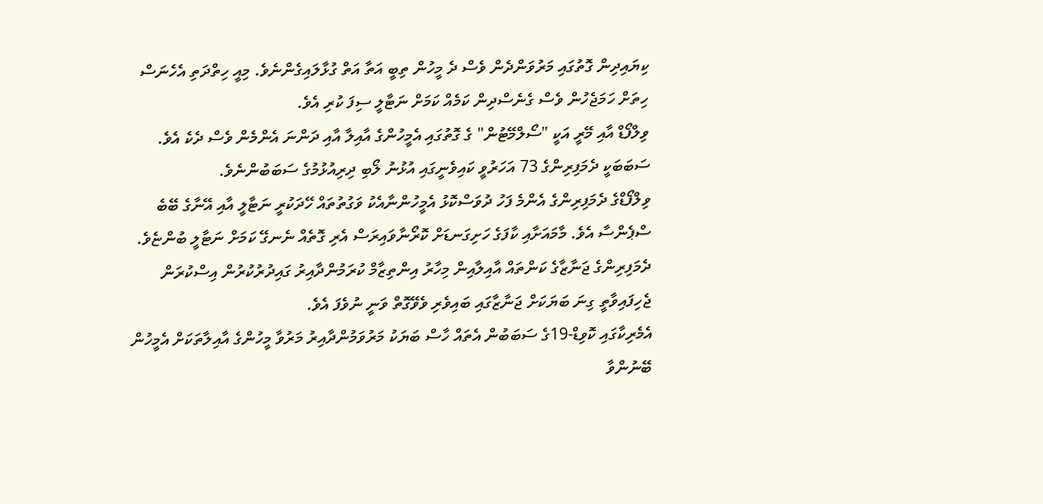ކިޔައިދިން ގޮތުގައި މަރުވަންދެން ވެސް ދެ މީހުން ތިބީ އަތާ އަތް ގުޅާލައިގެންނެވެ. މިއީ ހިތްދަތި އެހެނަސް ހިތަށް ހަމަޖެހުން ވެސް ގެނެސްދިން ކަމެއް ކަމަށް ނަޓާލީ ސިފަ ކުރި އެވެ.
ވިލްފޯޑް އާއި މޭރީ އަކީ "ސޯލްމޭޓުން" ގެ ގޮތުގައި އެމީހުންގެ އާއިލާ އާއި ދަންނަ އެންމެން ވެސް ދެކެ އެވެ. ސަބަބަކީ ދެމަފިރިންގެ 73 އަހަރުވީ ކައިވެނީގައި އުޅުނު ލޯބި ދިރިއުޅުމުގެ ސަބަބުންނެވެ.
ވިލްފޯޑްގެ ދެމަފިރިންގެ އެންމެ ފަހު ދުވަސްކޮޅު އެމީހުންނާއެކު ވަގުތުތައް ހޭދަކުރީ ނަޓާލީ އާއި އޭނާގެ ބޭބެ ސްޕެންސާ އެވެ. މާމައަށާއި ކާފަގެ ހަށިގަނޑަށް ކޮރޯނާވައިރަސް އެރި ގޮތެއް ނެނގޭ ކަމަށް ނަޓާލީ ބުންޏެވެ.
ދެމަފިރިންގެ ޖަނާޒާގެ ކަންތައް އާއިލާއިން މިހާރު އިންތިޒާމް ކުރަމުންދާއިރު ގައިދުރުކުރުން އިސްކުރަން ޖެހިފައިވާތީ ގިނަ ބަޔަކަށް ޖަނާޒާގައި ބައިވެރި ވެވޭގޮތް ވަނީ ނުވެފަ އެވެ.
އެމެރިކާގައި ކޮވިޑް-19ގެ ސަބަބުން އެތައް ހާސް ބަޔަކު މަރުވަމުންދާއިރު މަރުވާ މީހުންގެ އާއިލާތަކަށް އެމީހުން ބޭނުންވާ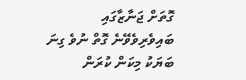ގޮތަށް ޖަނާޒާގައި ބައިވެރިވެވޭނެ ގޮތް ނުވެ ގިނަ ބަޔަކު މިކަން ކުރަން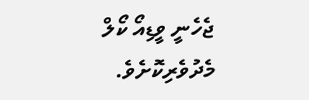ޖެހެނީ ވީޑިއޯ ކޯލް މެދުވެރިކޮށެވެ.